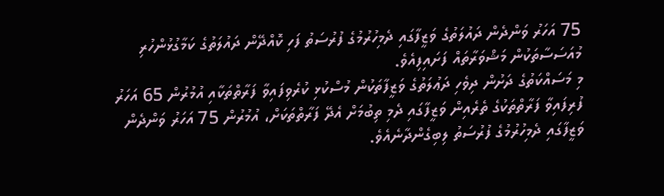75 އަހަރު ވަންދެން ދައުލަތުގެ ވަޒީފާގައި ދެމިހުރުމުގެ ފުރުސަތު ފަހި ކޮއްދޭން ދައުލަތުގެ ކަމާގުޅުންހުރި މުއަސަސާތަކުން މަޝްވަރާތައް ފަށައިފިއެވެ.
މި މަސައްކަތުގެ ދަށުން ދިވެހި ދަޢުލަތުގެ ވަޒީފާތަކުން މުސްކުޅި ކުރެވިފައިވާ ފަރާތްތަކާއި އުމުރުން 65 އަހަރު ފުރިފައިވާ ފަރާތްތަކުގެ ތެރެއިން ވަޒީފާގައި ދެމި ތިބުމަށް އެދޭ ފަރާތްތަކަށް، އުމުރުން 75 އަހަރު ވަންދެން ވަޒީފާގައި ދެމިހުރުމުގެ ފުރުސަތު ލިބިގެންދާނެއެވެ.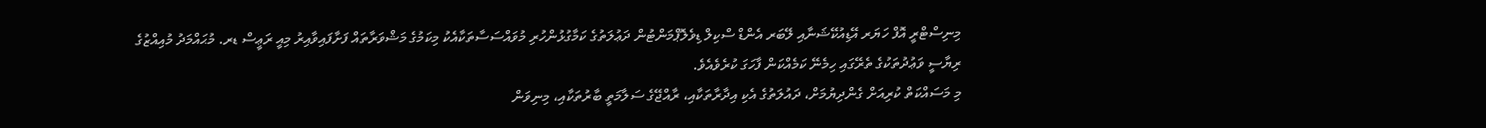މިނިސްޓްރީ އޮފް ހަޔަރ އޭޑިއުކޭޝަނާއި ލޭބަރ އެންޑް ސްކިލް ޑިވެލޮޕްމަންޓުން ދަޢުލަތުގެ ކަމާގުޅުންހުރި މުވައްސަސާތަކާއެކު މިކަމުގެ މަޝްވަރާތައް ފަށާފައިވާއިރު މިއީ ރަޢީސް ޑރ. މުޙައްމަދު މުއިއްޒުގެ ރިޔާސީ ވަޢުދުތަކުގެ ތެރޭގައި ހިމެނޭ ކަމެއްކަން ފާހަގަ ކުރެވެއެވެ.
މި މަސައްކަތް ކުރިއަށް ގެންދިޔުމަށް، ދައުލަތުގެ އެކި އިދާރާތަކާއި، ރާއްޖޭގެ ސަލާމަތީ ބާރުތަކާއި، މިނިވަން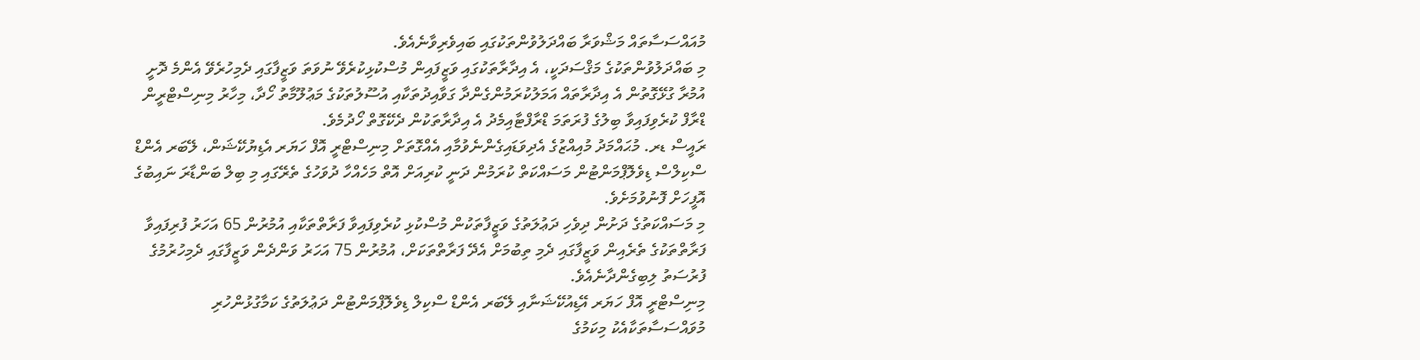މުއައްސަސާތައް މަޝްވަރާ ބައްދަލުވުންތަކުގައި ބައިވެރިވާނެއެވެ.
މި ބައްދަލުވުންތަކުގެ މަޤްސަދަކީ، އެ އިދާރާތަކުގައި ވަޒީފައިން މުސްކުޅިކުރެވޭ ނުވަތަ ވަޒީފާގައި ދެމިހުރެވޭ އެންމެ ދޮށީ އުމުރާ ގުޅޭގޮތުން އެ އިދާރާތައް އަމަލުކުރަމުންގެންދާ ގަވާއިދުތަކާއި އުސޫލުތަކުގެ މަޢުލޫމާތު ހޯދާ، މިހާރު މިނިސްޓްރީން ޑްރާފް ކުރެވިފައިވާ ބިލުގެ ފުރަތަމަ ޑްރާފްޓާއިމެދު އެ އިދާރާތަކުން ދެކޭގޮތް ހޯދުމެވެ.
ރައީސް ޑރ. މުޙައްމަދު މުއިއްޒުގެ އެދިވަޑައިގެންނެވުމާއި އެއްގޮތަށް މިނިސްޓްރީ އޮފް ހަޔަރ އެޑިޔުކޭޝަން، ލޭބަރ އެންޑް ސްކިލްސް ޑިވެލޮޕްމަންޓުން މަސައްކަތް ކުރަމުން ދަނީ ކުރިއަށް އޮތް މަހެއްހާ ދުވަހުގެ ތެރޭގައި މި ބިލް ބަންޑާރަ ނައިބުގެ އޮފީހަށް ފޮނުވުމަށެވެ.
މި މަސައްކަތުގެ ދަށުން ދިވެހި ދަޢުލަތުގެ ވަޒީފާތަކުން މުސްކުޅި ކުރެވިފައިވާ ފަރާތްތަކާއި އުމުރުން 65 އަހަރު ފުރިފައިވާ ފަރާތްތަކުގެ ތެރެއިން ވަޒީފާގައި ދެމި ތިބުމަށް އެދޭ ފަރާތްތަކަށް، އުމުރުން 75 އަހަރު ވަންދެން ވަޒީފާގައި ދެމިހުރުމުގެ ފުރުސަތު ލިބިގެންދާނެއެވެ.
މިނިސްޓްރީ އޮފް ހަޔަރ އޭޑިއުކޭޝަނާއި ލޭބަރ އެންޑް ސްކިލް ޑިވެލޮޕްމަންޓުން ދަޢުލަތުގެ ކަމާގުޅުންހުރި މުވައްސަސާތަކާއެކު މިކަމުގެ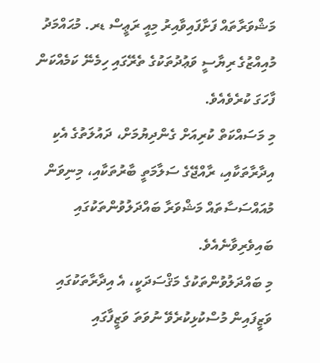މަޝްވަރާތައް ފަށާފައިވާއިރު މިއީ ރަޢީސް ޑރ. މުޙައްމަދު މުއިއްޒުގެ ރިޔާސީ ވަޢުދުތަކުގެ ތެރޭގައި ހިމެނޭ ކަމެއްކަން ފާހަގަ ކުރެވެއެވެ.
މި މަސައްކަތް ކުރިއަށް ގެންދިޔުމަށް، ދައުލަތުގެ އެކި އިދާރާތަކާއި، ރާއްޖޭގެ ސަލާމަތީ ބާރުތަކާއި، މިނިވަން މުއައްސަސާތައް މަޝްވަރާ ބައްދަލުވުންތަކުގައި ބައިވެރިވާނެއެވެ.
މި ބައްދަލުވުންތަކުގެ މަޤްސަދަކީ، އެ އިދާރާތަކުގައި ވަޒީފައިން މުސްކުޅިކުރެވޭ ނުވަތަ ވަޒީފާގައި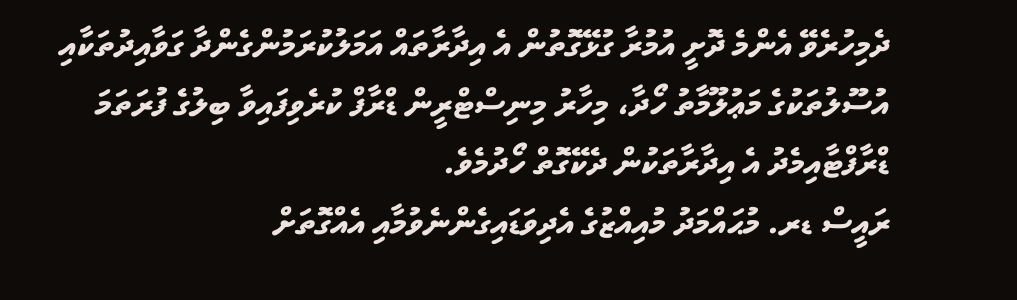ދެމިހުރެވޭ އެންމެ ދޮށީ އުމުރާ ގުޅޭގޮތުން އެ އިދާރާތައް އަމަލުކުރަމުންގެންދާ ގަވާއިދުތަކާއި އުސޫލުތަކުގެ މަޢުލޫމާތު ހޯދާ، މިހާރު މިނިސްޓްރީން ޑްރާފް ކުރެވިފައިވާ ބިލުގެ ފުރަތަމަ ޑްރާފްޓާއިމެދު އެ އިދާރާތަކުން ދެކޭގޮތް ހޯދުމެވެ.
ރައީސް ޑރ. މުޙައްމަދު މުއިއްޒުގެ އެދިވަޑައިގެންނެވުމާއި އެއްގޮތަށް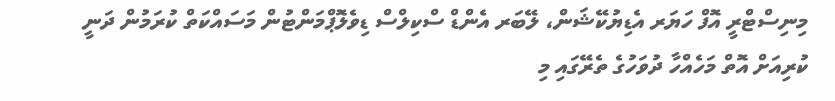މިނިސްޓްރީ އޮފް ހަޔަރ އެޑިޔުކޭޝަން، ލޭބަރ އެންޑް ސްކިލްސް ޑިވެލޮޕްމަންޓުން މަސައްކަތް ކުރަމުން ދަނީ ކުރިއަށް އޮތް މަހެއްހާ ދުވަހުގެ ތެރޭގައި މި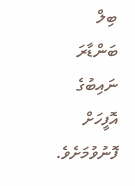ބިލް ބަންޑާރަ ނައިބުގެ އޮފީހަށް ފޮނުވުމަށެވެ.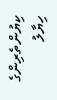ކިޔުންތެރިންގެ ހިޔާލު